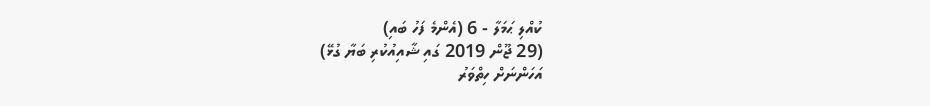ކުއްލި ޙަމަލާ - 6 (އެންމެ ފަހު ބައި)
(29 ޖޫން 2019 ގައި ޝާއިއުކުރި ބަޔާ ގުޅޭ)
އަހަންނަށް ހިތްވަރު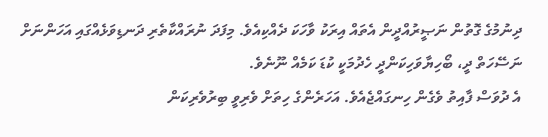ދިނުމުގެ ގޮތުން ނަޞީރުއްދީން އެތައް އިރަކު ވާހަކަ ދެއްކިއެވެ. މިފަދަ ނުރައްކާތެރި ދަނޑިވަޅެއްގައި އަހަންނަށް ނަސޭހަތް ދީ، ބޯހިޔާވަހިކަންދީ ހެދުމަކީ ކުޑަ ކަމެއް ނޫނެވެ.
އެ ދުވަސް ފާއިތު ވެގެން ހިނގައްޖެއެވެ. އަހަރެންގެ ހިތަށް ވެރިވީ ބިރުވެރިކަން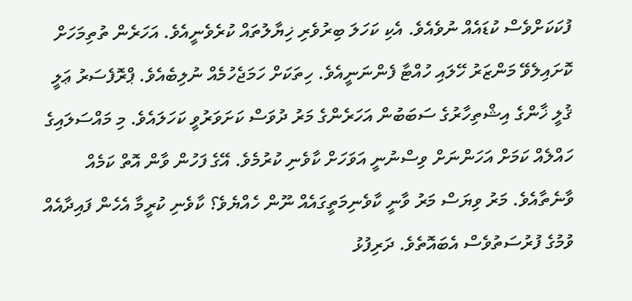ފުކަކަށްވެސް ކުޑައެއް ނުވެއެވެ. އެކި ކަހަލަ ބިރުވެރި ޚިޔާލުތައް ކުރެވެނީއެވެ. އަހަރެން ތުތިމަހަށް ކޮށައިލެވޭ މަންޒަރު ހޭލައި ހުއްޓާ ފެންނަނީއެވެ. ހިތަކަށް ހަމަޖެހުމެއް ނުލިބެއެވެ. ޕްރޮފެސަރު ޢަލީ ޤުލީ ޚާންގެ އިޝްތިހާރުގެ ސަބަބުން އަހަރެންގެ މަރު ދުވަސް ކަށަވަރުވީ ކަހަލައެވެ. މި މައްސަލައިގެ ހައްލެއް ކަމަށް އަހަންނަށް ވިސްނުނީ އަވަހަށް ކާވެނި ކުރުމެވެ. އޭގެ ފަހުން ވާން އޮތް ކަމެއް ވާނެތާއެވެ. މަރު ވިޔަސް މަރު ވާނީ ކާވެނިމަތީގައެއް ނޫން ހެއްޔެވެ؟ ކާވެނި ކުރީމާ އެހެން ފައިދާއެއް ވުމުގެ ފުރުސަތުވެސް އެބައޮތެވެ. ދަރިފުޅު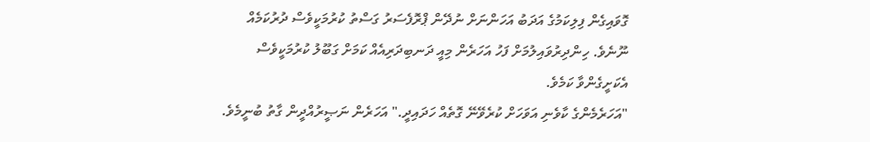ގޮވައިގެން ފިލިކަމުގެ އަދަބު އަހަންނަށް ނުދޭން ޕްރޮފެސަރު ގަސްތު ކުރުމަކީވެސް ދުރުކަމެއް ނޫނެވެ. ހިންދިރުވައިލުމަށް ފަހު އަހަރެން މިއީ ދަނބިދަރިއެއް ކަމަށް ގަބޫލު ކުރުމަކީވެސް އެކަށީގެންވާ ކަމެވެ.
"އަހަރެމެންގެ ކާވެނި އަވަހަށް ކުރެވޭނޭ ގޮތެއް ހަދައިދީ." އަހަރެން ނަޞީރުއްދީން ގާތު ބުނީމެވެ.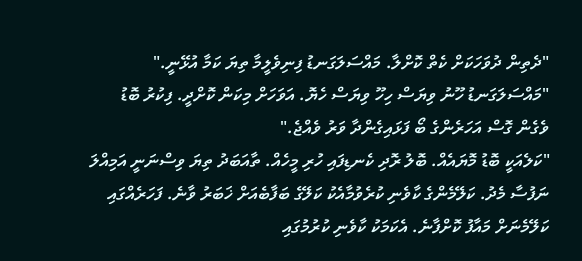"ދެތިން ދުވަހަކަށް ކެތް ކޮށްލާ. މައްސަލަގަނޑު ފިނިވެލީމާ ތިޔަ ކަމާ އުޅޭނީ."
"މައްސަލަގަނޑު ހޫނު ވިޔަސް ހިހޫ ވިޔަސް ހެޔޮ. އަވަހަށް މިކަން ކޮށްދީ. ފިކުރު ބޮޑު ވެގެން ގޮސް އަހަރެންގެ ބޯ ފަޅައިގެންދާ ވަރު ވެއްޖެ."
"ކަލެއަކީ ބޮޑު މޮޔައެއް. ބޮލު ރޮދި ކެނޑިފައި ހުރި މީހެއް. ތާއަބަދު ތިޔަ ވިސްނަނީ އަމިއްލަ ނަފުސާ މެދު. ކަލޭމެންގެ ކާވެނި ކުރެވުމާއެކު ކަލޭގެ ބަފާބެއަށް ޚަބަރު ވާނެ. ފަހަރެއްގައި ކަލޭމެނަށް މައާފު ކޮށްފާނެ. އެކަމަކު ކާވެނި ކުރުމުގައި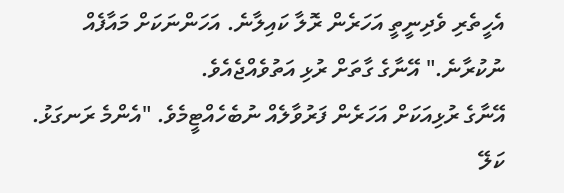އެހީތެރި ވެދިނީތީ އަހަރެން ރޮލާ ކައިލާނެ. އަހަންނަކަށް މައާފެއް ނުކުރާނެ." އޭނާގެ ގާތަށް ރުޅި އަތުވެއްޖެއެވެ.
އޭނާގެ ރުޅިއަކަށް އަހަރެން ފަރުވާލެއް ނުބެހެއްޓީމެވެ. "އެންމެ ރަނގަޅު. ކަލޭ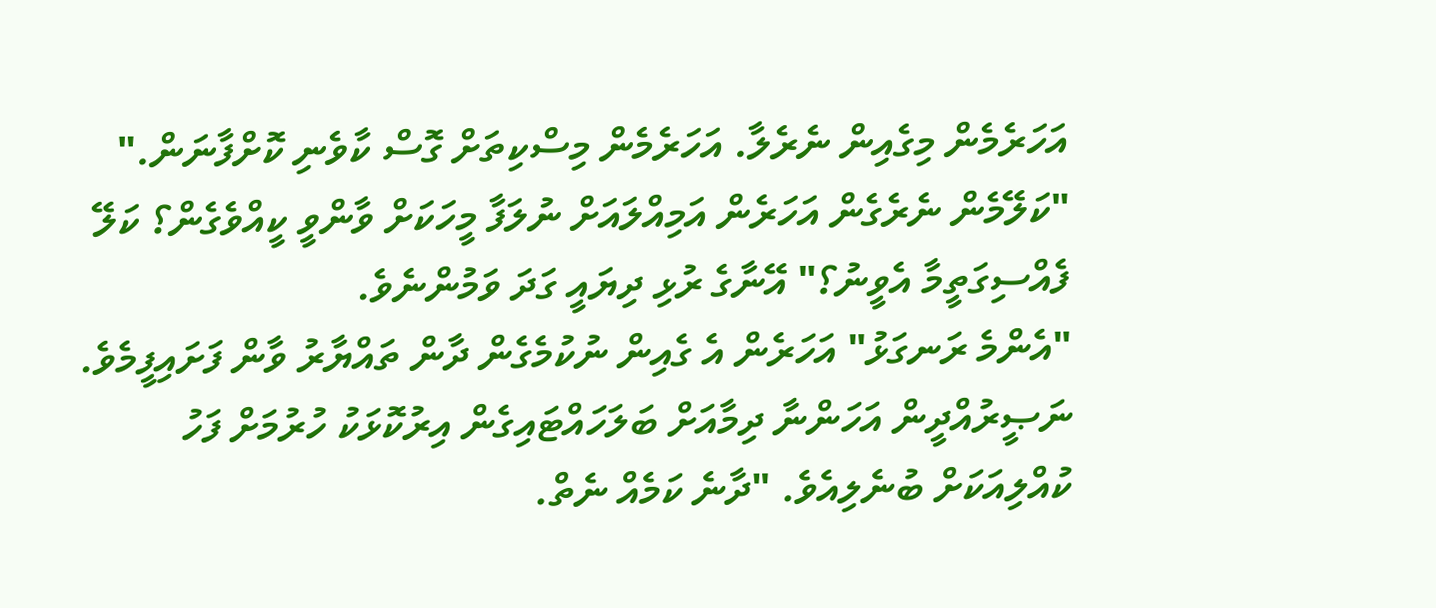އަހަރެމެން މިގެއިން ނެރެލާ. އަހަރެމެން މިސްކިތަށް ގޮސް ކާވެނި ކޮށްފާނަން."
"ކަލޭމެން ނެރެގެން އަހަރެން އަމިއްލައަށް ނުލަފާ މީހަކަށް ވާންވީ ކީއްވެގެން؟ ކަލޭ ފެއްސިގަތީމާ އެވީނު؟" އޭނާގެ ރުޅި ދިޔައީ ގަދަ ވަމުންނެވެ.
"އެންމެ ރަނގަޅު" އަހަރެން އެ ގެއިން ނުކުމެގެން ދާން ތައްޔާރު ވާން ފަށައިފީމެވެ.
ނަޞީރުއްދީން އަހަންނާ ދިމާއަށް ބަލަހައްޓައިގެން އިރުކޮޅަކު ހުރުމަށް ފަހު ކުއްލިއަކަށް ބުނެލިއެވެ. "ދާނެ ކަމެއް ނެތް.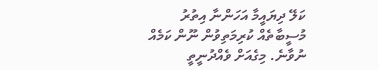ކަލޭ ދިޔައީމާ އަހަންނާ އިތުރު މުސީބާތެއް ކުރިމަތިވުން ނޫން ކަމެއް ނުވާނެ. މިގެއަށް ވެއްދުނީތީ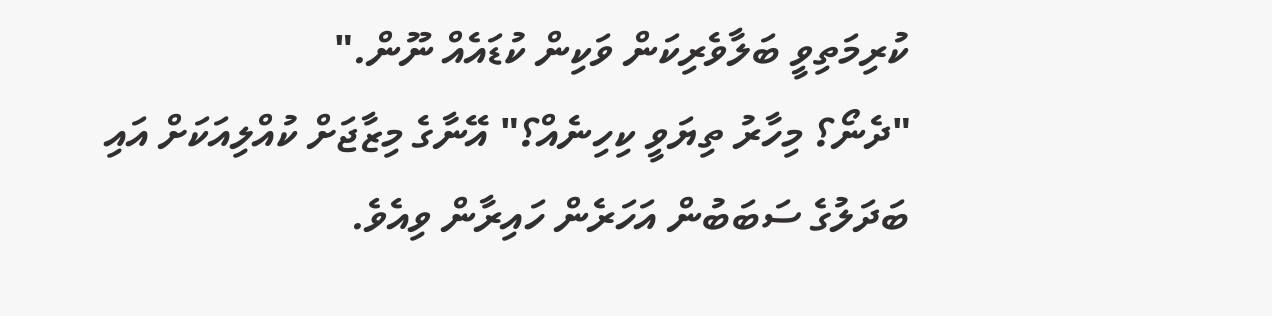ކުރިމަތިވީ ބަލާވެރިކަން ވަކިން ކުޑައެއް ނޫން."
"ދެނޯ؟ މިހާރު ތިޔަވީ ކިހިނެއް؟" އޭނާގެ މިޒާޖަށް ކުއްލިއަކަށް އައި ބަދަލުގެ ސަބަބުން އަހަރެން ހައިރާން ވިއެވެ.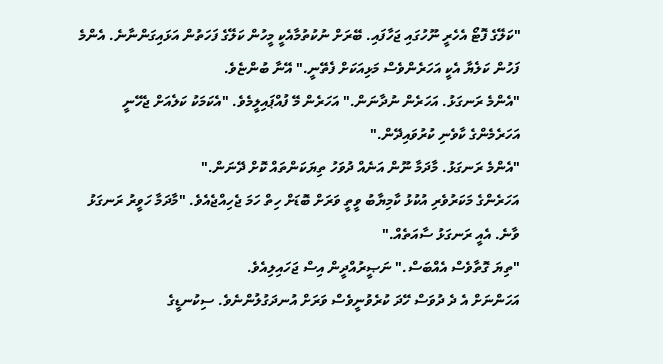"ކަލޭގެ ފޮޓޯ އެހެރީ ނޫހުގައި ޖަހާފައި. ބޭރަށް ނުކުތުމާއެކީ މީހުން ކަލޭގެ ފަހަތުން އަޅައިގަންނާނެ. އެންމެ ފަހުން ކަލެޔާ އެކީ އަހަރެންވެސް މަޅިއަކަށް ފެތޭނީ." އޭނާ ބުންޏެވެ.
"އެންމެ ރަނގަޅު. އަހަރެން ނުދާނަން." އަހަރެން މޭ ފުއްޕައިލީމެވެ. "އެކަމަކު ކަލެއަށް ޖެހޭނީ އަހަރެމެންގެ ކާވެނި ކުރުވައިދޭން."
"އެންމެ ރަނގަޅު. މާދަމާ ނޫން އަނެއް ދުވަހު ތިޔަކަންތައް ކޮށް ދޭނަން."
އަހަރެންގެ މަކަރުވެރި އުކުޅު ކާމިޔާބު ވީތީ ވަރަށް ބޮޑަށް ހިތް ހަމަ ޖެހިއްޖެއެވެ. "މާދަމާ ހަވީރު ރަނގަޅު ވާނެ. އެއީ ރަނގަޅު ސާއަތެއް."
"ތިޔަ ގޮތާވެސް އެއްބަސް." ނަޞީރުއްދީން އިސް ޖަހައިލިއެވެ.
އަހަންނަށް އެ ދެ ދުވަސް ހޭދަ ކުރެވުނީވެސް ވަރަށް އުނދަގުލުންނެވެ. ސިކުނޑީގެ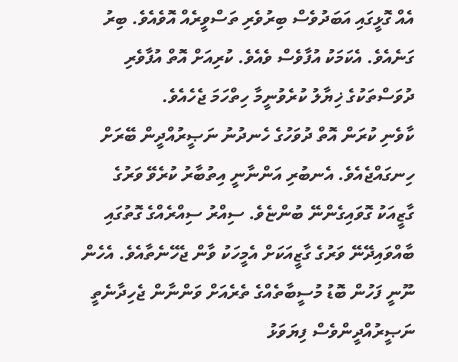އެއް ގޮޅީގައި އަބަދުވެސް ބިރުވެރި ތަސްވީރެއް އޮވެއެވެ. ބިރު ގަނެއެވެ. އެކަމަކު އުފާވެސް ވެއެވެ. ކުރިއަށް އޮތް އުފާވެރި ދުވަސްތަކުގެ ޚިޔާލު ކުރެވުނީމާ ހިތްހަމަ ޖެހެއެވެ.
ކާވެނި ކުރަން އޮތް ދުވަހުގެ ހެނދުނު ނަޞީރުއްދީން ބޭރަށް ހިނގައްޖެއެވެ. އެނބުރި އަންނާނީ އިތުބާރު ކުރެވޭ ވަރުގެ ގާޒީއަކު ގޮވައިގެންނޭ ބުންޏެވެ. ސިއްރު ސިއްރެއްގެ ގޮތުގައި ބާއްވައިދޭނޭ ވަރުގެ ގާޒީއަކަށް އެމީހަކު ވާން ޖެހޭނެތާއެވެ. އެހެން ނޫނީ ފަހުން ބޮޑު މުސީބާތެއްގެ ތެރެއަށް ވަންނާން ޖެހިދާނެތީ ނަޞީރުއްދީންވެސް ފިޔަވަޅު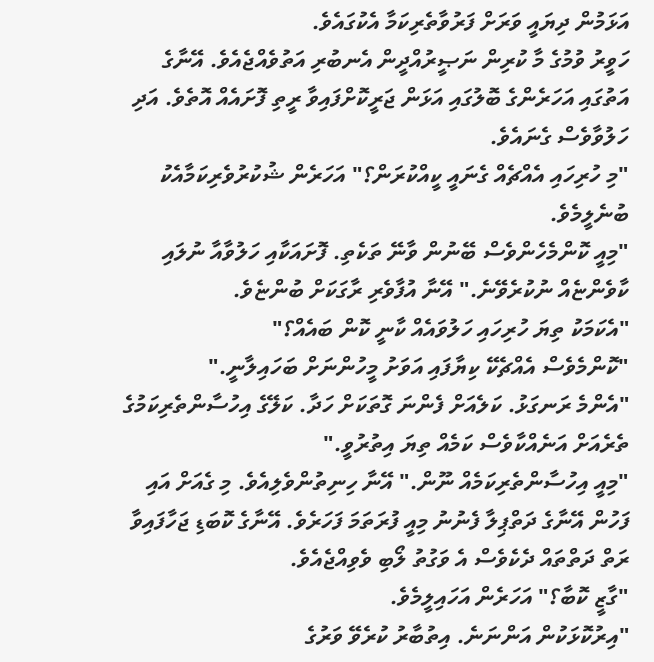އަޅަމުން ދިޔައީ ވަރަށް ފަރުވާތެރިކަމާ އެކުގައެވެ.
ހަވީރު ވުމުގެ މާ ކުރިން ނަޞީރުއްދީން އެނބުރި އަތުވެއްޖެއެވެ. އޭނާގެ އަތުގައި އަހަރެންގެ ބޮލުގައި އަޅަން ޖަރީކޮށްފައިވާ ރީތި ފޮށައެއް އޮތެވެ. އަދި ހަލުވާވެސް ގެނައެވެ.
"މި ހުރިހައި އެއްޗެއް ގެނައީ ކީއްކުރަން؟" އަހަރެން ޝުކުރުވެރިކަމާއެކު ބުނެލީމެވެ.
"މިއީ ކޮންމެހެންވެސް ބޭނުން ވާނޭ ތަކެތި. ފޮށައަކާއި ހަލުވާއާ ނުލައި ކާވެންޏެއް ނުކުރެވޭނެ." އޭނާ އުފާވެރި ރާގަކަށް ބުންޏެވެ.
"އެކަމަކު ތިޔަ ހުރިހައި ހަލުވައެއް ކާނީ ކޮން ބައެއް؟"
"ކޮންމެވެސް އެއްޗެކޭ ކިޔާފައި އަވަށު މީހުންނަށް ބަހައިލާނީ."
"އެންމެ ރަނގަޅު. ކަލެއަށް ފެންނަ ގޮތަކަށް ހަދާ. ކަލޭގެ އިހުސާންތެރިކަމުގެ ތެރެއަށް އަނެއްކާވެސް ކަމެއް ތިޔަ އިތުރުވީ."
"މިއީ އިހުސާންތެރިކަމެއް ނޫން." އޭނާ ހިނިތުންވެލިއެވެ. މި ގެއަށް އައި ފަހުން އޭނާގެ ދަތްޕިލާ ފެނުނު މިއީ ފުރަތަމަ ފަހަރެވެ. އޭނާގެ ކޮބަޑި ޖަހާފައިވާ ރަތް ދަތްތައް ދެކެވެސް އެ ވަގުތު ލޯބި ވެވިއްޖެއެވެ.
"ގާޒީ ކޮބާ؟" އަހަރެން އަހައިލީމެވެ.
"އިރުކޮޅަކުން އަންނަނެ. އިތުބާރު ކުރެވޭ ވަރުގެ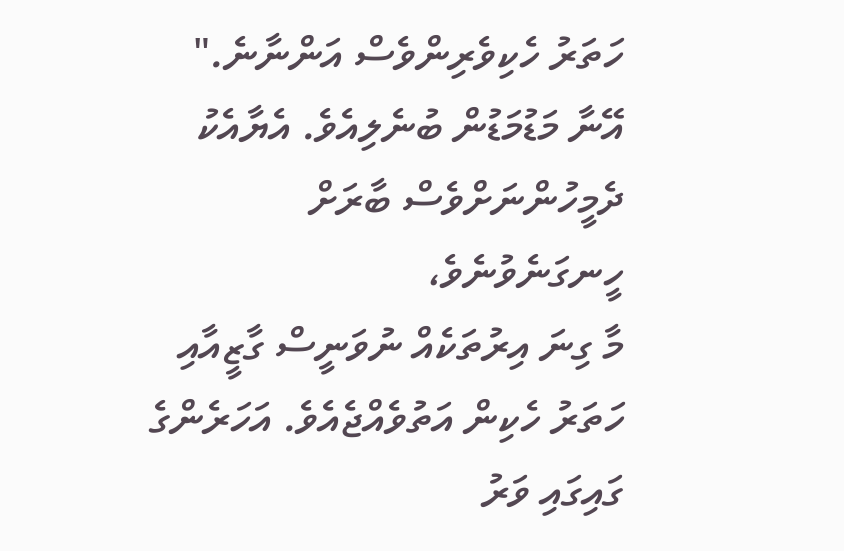ހަތަރު ހެކިވެރިންވެސް އަންނާނެ." އޭނާ މަޑުމަޑުން ބުނެލިއެވެ. އެޔާއެކު ދެމީހުންނަށްވެސް ބާރަށް ހީނގަނެވުނެވެ،
މާ ގިނަ އިރުތަކެއް ނުވަނީސް ގާޒީއާއި ހަތަރު ހެކިން އަތުވެއްޖެއެވެ. އަހަރެންގެ ގައިގައި ވަރު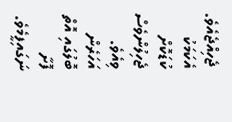ޖެހިއްޖެއެވެ. އެކަމަކު ކުޑަކޮށް ޖެހިލުންވެސް ވިއެވެ. އަހަރެން ބޮލުގައި އޮތް ފޮށާ ނަގައިފީމެވެ.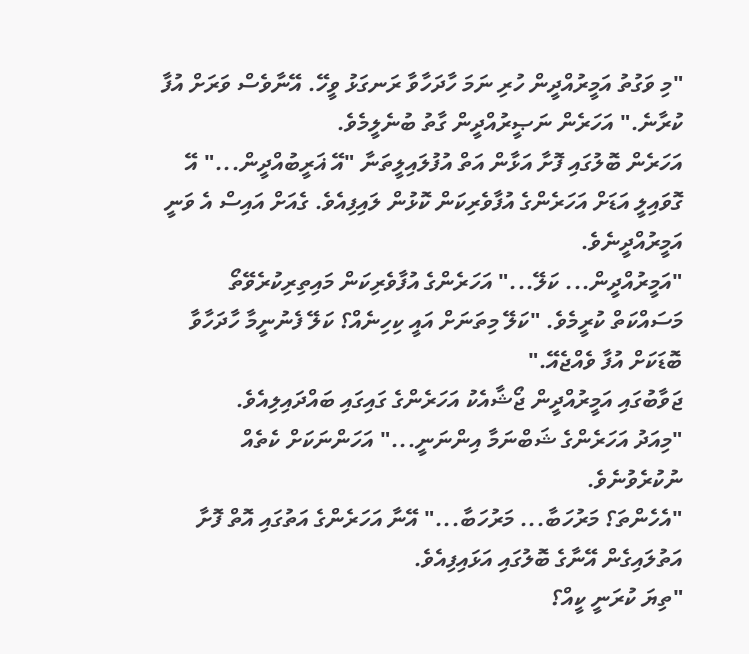"މި ވަގުތު އަމީރުއްދީން ހުރި ނަމަ ހާދަހާވާ ރަނގަޅު ވީހޭ. އޭނާވެސް ވަރަށް އުފާ ކުރާނެ." އަހަރެން ނަޞީރުއްދީން ގާތު ބުނެލީމެވެ.
އަހަރެން ބޮލުގައި ފޮށާ އަޅާން އަތް އުފުލައިލީތަނާ "އޭ ޣަރީބުއްދީން..." އޭ ގޮވައިލީ އަޑަށް އަހަރެންގެ އުފާވެރިކަން ކޮޅުން ލައިފިއެވެ. ގެއަށް އައިސް އެ ވަނީ އަމީރުއްދީނެވެ.
"އަމީރުއްދީން... ކަލޭ..." އަހަރެންގެ އުފާވެރިކަން މައިތިރިކުރެވޭތޯ މަސައްކަތް ކުރީމެވެ. "ކަލޭ މިތަނަށް އައީ ކިހިނެއް؟ ކަލޭ ފެނުނީމާ ހާދަހާވާ ބޮޑަކަށް އުފާ ވެއްޖެއޭ."
ޖަވާބުގައި އަމީރުއްދީން ޖޯޝާއެކު އަހަރެންގެ ގައިގައި ބައްދައިލިއެވެ.
"މިއަދު އަހަރެންގެ ޝަބްނަމާ އިންނަނީ..." އަހަންނަކަށް ކެތެއް ނުކުރެވުނެވެ.
"އެހެންތަ؟ މަރުހަބާ... މަރުހަބާ..." އޭނާ އަހަރެންގެ އަތުގައި އޮތް ފޮށާ އަތުލައިގެން އޭނާގެ ބޮލުގައި އަޅައިފިއެވެ.
"ތިޔަ ކުރަނީ ކީއް؟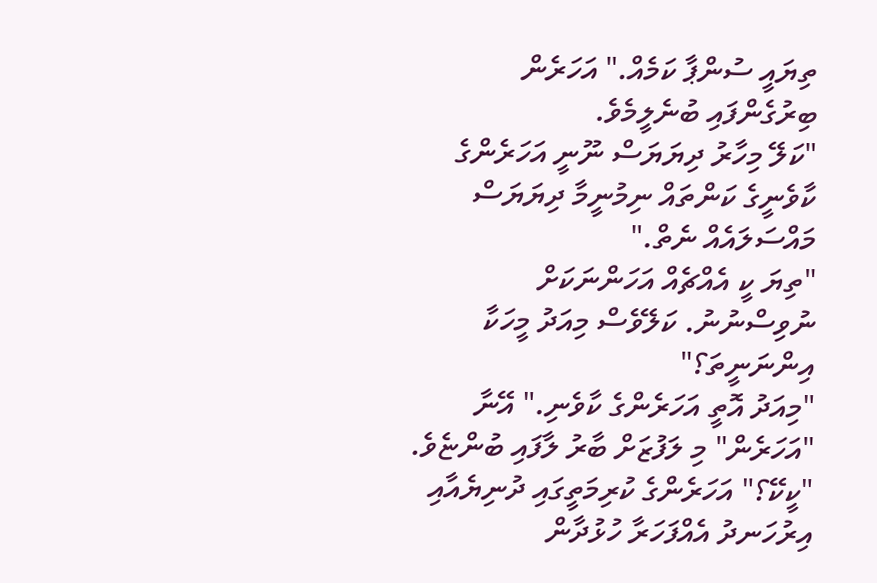ތިޔައީ ސުންޕާ ކަމެއް." އަހަރެން ބިރުގެންފައި ބުނެލީމެވެ.
"ކަލޭ މިހާރު ދިޔަޔަސް ނޫނީ އަހަރެންގެ ކާވެނީގެ ކަންތައް ނިމުނީމާ ދިޔަޔަސް މައްސަލައެއް ނެތް."
"ތިޔަ ކީ އެއްޗެއް އަހަންނަކަށް ނުވިސްނުނު. ކަލޭވެސް މިއަދު މީހަކާ އިންނަނީތަ؟"
"މިއަދު އޮތީ އަހަރެންގެ ކާވެނި." އޭނާ "އަހަރެން" މި ލަފުޒަށް ބާރު ލާފައި ބުންޏެވެ.
"ކީކޭ؟" އަހަރެންގެ ކުރިމަތީގައި ދުނިޔެއާއި އިރުހަނދު އެއްފަހަރާ ހުޅުދާން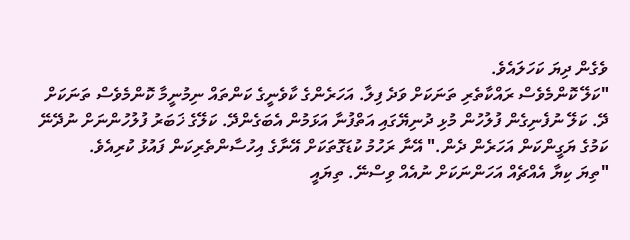ވެގެން ދިޔަ ކަހަލައެވެ.
"ކަލޭ ކޮންމެވެސް ރައްކާތެރި ތަނަކަށް ވަދެ ފިލާ. އަހަރެންގެ ކާވެނީގެ ކަންތައް ނިމުނީމާ ކޮންމެވެސް ތަނަކަށް ދޭ. ކަލޭ ނުފެނިގެން ފުލުހުން މުޅި ދުނިޔޭގައި އަތްފުނާ އަޅަމުން އެބަގެންދޭ. ކަލޭގެ ޚަބަރު ފުލުހުންނަށް ނުދޭނޭ ކަމުގެ ޔަގީންކަން އަހަރެން ދެން." އޭނާ ރަހުމު ކުޑަގޮތަކަށް އޭނާގެ އިހުސާންތެރިކަން ފައުޅު ކުރިއެވެ.
"ތިޔަ ކިޔާ އެއްޗެއް އަހަންނަކަށް ނުއެއް ވިސްނޭ. ތިޔައީ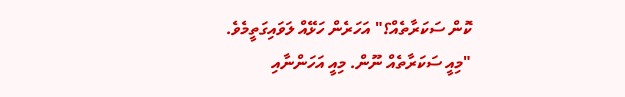ކޮން ސަކަރާތެއް؟" އަހަރެން ހަޅޭއް ލަވައިގަތީމެވެ.
"މިއީ ސަކަރާތެއް ނޫން. މިއީ އަހަންނާއި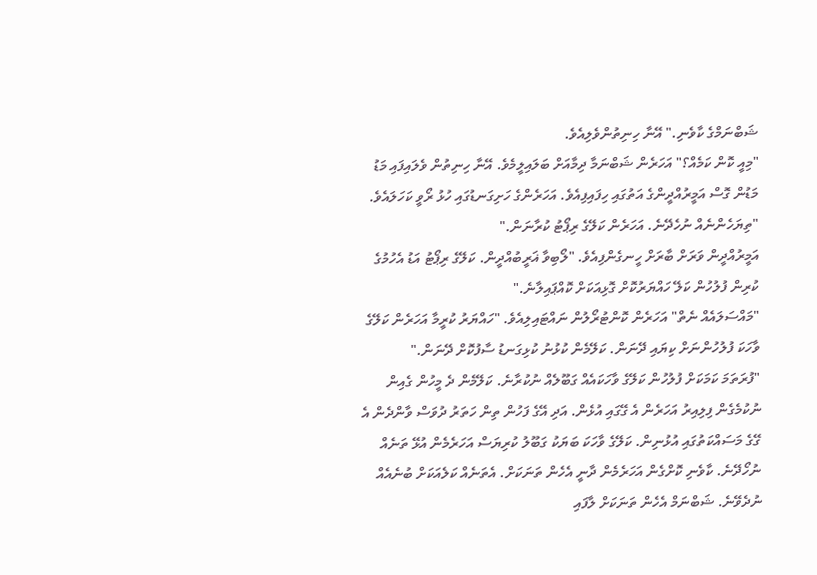ޝަބްނަމްގެ ކާވެނި." އޭނާ ހިނިތުންވެލިއެވެ.
"މިއީ ކޮން ކަމެއް؟" އަހަރެން ޝަބްނަމާ ދިމާއަށް ބަލައިލީމެވެ. އޭނާ ހިނިތުން ވެލައިފައި މަޑު މަޑުން ގޮސް އަމީރުއްދީންގެ އަތުގައި ހިފައިފިއެވެ. އަހަރެންގެ ހަށިގަނޑުގައި ހުޅު ރޯވީ ކަހަލައެވެ.
"ތިޔަހެންނެއް ނުހެދޭނެ. އަހަރެން ކަލޭގެ ރިޕޯޓު ކުރާނަން."
އަމީރުއްދީން ވަރަށް ބާރަށް ހީނގެންފިއެވެ. "ލޯބިވާ ޣަރީބުއްދީން. ކަލޭގެ ރިޕޯޓު އަޑު އެހުމުގެ ކުރިން ފުލުހުން ކަލޭ ހައްޔަރުކޮށް ގޮޅިއަކަށް ކޮއްޕައިލާނެ."
"މައްސަލައެއް ނެތް" އަހަރެން ކޮންޓުރޯލުން ނައްޓައިލިއެވެ. "ހައްޔަރު ކުރީމާ އަހަރެން ކަލޭގެ ވާހަކަ ފުލުހުންނަށް ކިޔައި ދޭނަން. ކަލޭމެން ކުޅުނު ކުޅިގަނޑު ސާފުކޮށް ދޭނަން."
"ފުރަތަމަ ކަމަކަށް ފުލުހުން ކަލޭގެ ވާހަކައެއް ގަބޫލެއް ނުކުރާނެ. ކަލޭމެން ދެ މީހުން ގެއިން ނުކުމެގެން ފިލިއިރު އަހަރެން އެ ގޭގައި އުޅެން. އަދި އޭގެ ފަހުން ތިން ހަތަރު ދުވަސް ވާންދެން އެ ގޭގެ މަސައްކަތުގައި އުޅުނިން. ކަލޭގެ ވާހަކަ ބަޔަކު ގަބޫލު ކުރިޔަސް އަހަރެމެން އުޅޭ ތަނެއް ނުހޯދޭނެ. ކާވެނި ކޮށްގެން އަހަރެމެން ދާނީ އެހެން ތަނަކަށް. އެތަނެއް ކަލެއަކަށް ބުނެއެއް ނުދެވޭނެ. ޝަބްނަމް އެހެން ތަނަކަށް ލާފައި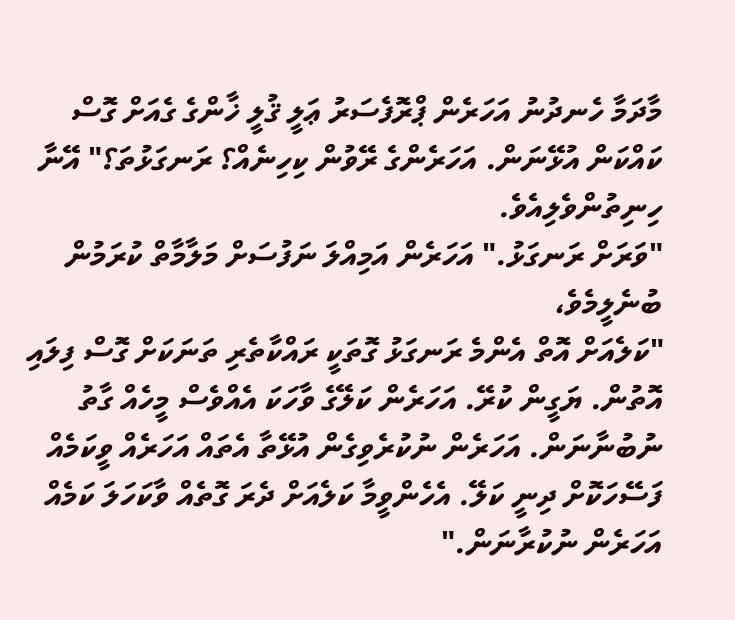މާދަމާ ހެނދުނު އަހަރެން ޕްރޮފެސަރު ޢަލީ ޤުލީ ޚާންގެ ގެއަށް ގޮސް ކައްކަން އުޅޭނަން. އަހަރެންގެ ރޭވުން ކިހިނެއް؟ ރަނގަޅުތަ؟" އޭނާ ހިނިތުންވެލިއެވެ.
"ވަރަށް ރަނގަޅު." އަހަރެން އަމިއްލަ ނަފުސަށް މަލާމާތް ކުރަމުން ބުނެލީމެވެ،
"ކަލެއަށް އޮތް އެންމެ ރަނގަޅު ގޮތަކީ ރައްކާތެރި ތަނަކަށް ގޮސް ފިލައި އޮތުން. ޔަގީން ކުރޭ. އަހަރެން ކަލޭގެ ވާހަކަ އެއްވެސް މީހެއް ގާތު ނުބުނާނަން. އަހަރެން ނުކުރެވިގެން އުޅޭތާ އެތައް އަހަރެއް ވީކަމެއް ފަސޭހަކޮށް ދިނީ ކަލޭ. އެހެންވީމާ ކަލެއަށް ދެރަ ގޮތެއް ވާކަހަލަ ކަމެއް އަހަރެން ނުކުރާނަން."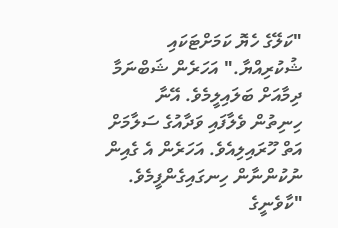"ކަލޭގެ ހެޔޮ ކަމަށްޓަކައި ޝުކުރިއްޔާ." އަހަރެން ޝަބްނަމާ ދިމާއަށް ބަލައިލީމެވެ. އޭނާ ހިނިތުން ވެލާފައި ވަދާއުގެ ސަލާމަށް އަތް ހޫރައިލިއެވެ. އަހަރެން އެ ގެއިން ނުކުންނާން ހިނގައިގެންފީމެވެ.
"ކާވެނީގެ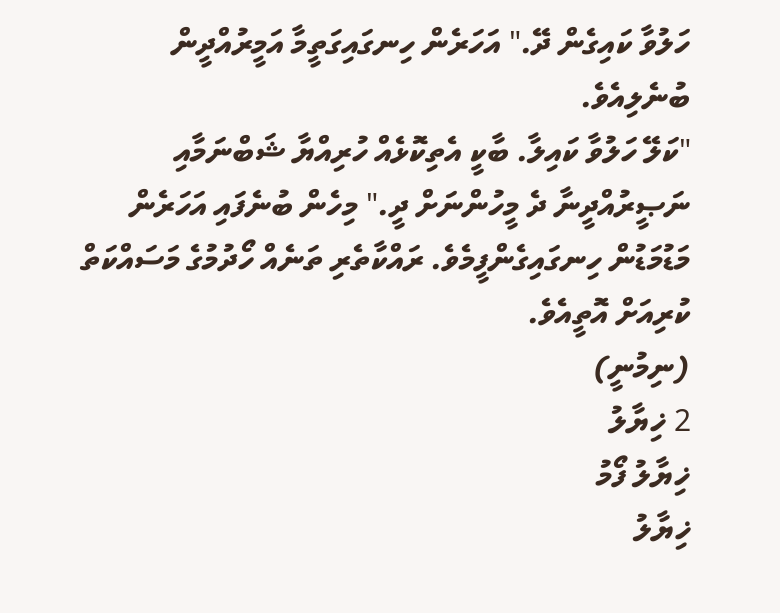ހަލުވާ ކައިގެން ދޭ." އަހަރެން ހިނގައިގަތީމާ އަމީރުއްދީން ބުނެލިއެވެ.
"ކަލޭ ހަލުވާ ކައިލާ. ބާކީ އެތިކޮޅެއް ހުރިއްޔާ ޝަބްނަމާއި ނަޞީރުއްދީނާ ދެ މީހުންނަށް ދީ." މިހެން ބުނެފައި އަހަރެން މަޑުމަޑުން ހިނގައިގެންފީމެވެ. ރައްކާތެރި ތަނެއް ހޯދުމުގެ މަސައްކަތް ކުރިއަށް އޮތީއެވެ.
(ނިމުނީ)
2 ޚިޔާލު
ޚިޔާލު ފޯމު
ޚިޔާލު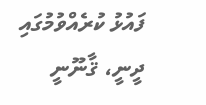ފައުޅު ކުރެއްވުމުގައި ދީނީ، ޤާނޫނީ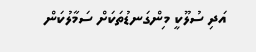އަދި ސުލޫކީ މިންގަނޑުތަކަށް ސަމާލުކަން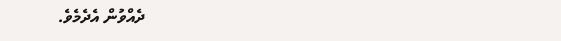ދެއްވުން އެދެމެވެ.